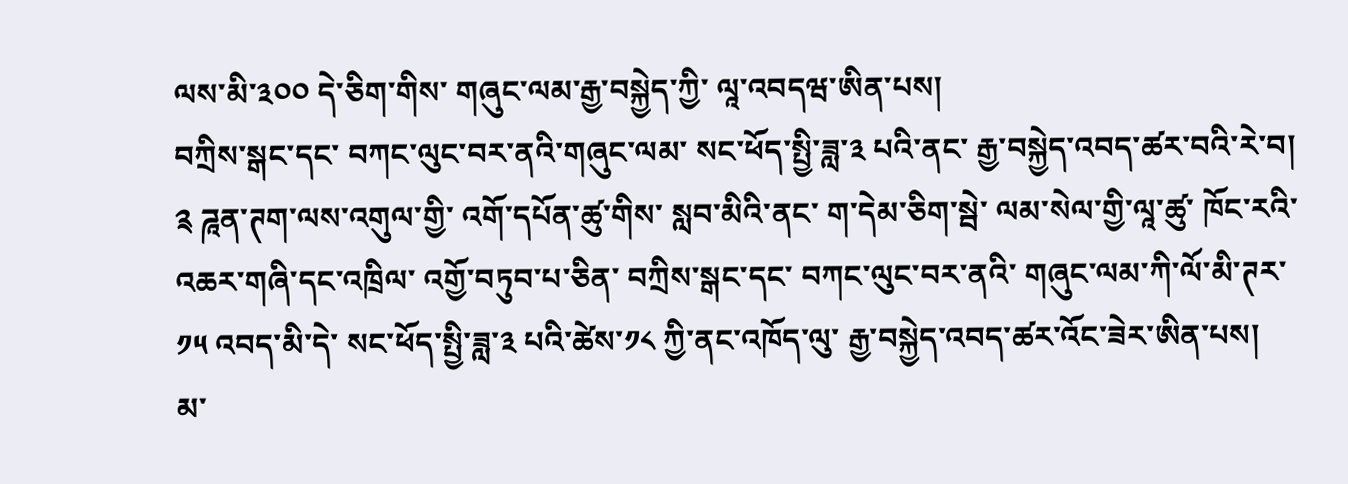ལས་མི་༣༠༠ དེ་ཅིག་གིས་ གཞུང་ལམ་རྒྱ་བསྐྱེད་ཀྱི་ ལཱ་འབདཝ་ཨིན་པས།
བཀྲིས་སྒང་དང་ བཀང་ལུང་བར་ནའི་གཞུང་ལམ་ སང་ཕོད་སྤྱི་ཟླ་༣ པའི་ནང་ རྒྱ་བསྐྱེད་འབད་ཚར་བའི་རེ་བ།
༉ ཌཱན་ཊག་ལས་འགུལ་གྱི་ འགོ་དཔོན་ཚུ་གིས་ སླབ་མིའི་ནང་ ག་དེམ་ཅིག་སྦེ་ ལམ་སེལ་གྱི་ལཱ་ཚུ་ ཁོང་རའི་འཆར་གཞི་དང་འཁྲིལ་ འགྱོ་བཏུབ་པ་ཅིན་ བཀྲིས་སྒང་དང་ བཀང་ལུང་བར་ནའི་ གཞུང་ལམ་ཀི་ལོ་མི་ཊར་༡༥ འབད་མི་དེ་ སང་ཕོད་སྤྱི་ཟླ་༣ པའི་ཚེས་༡༨ ཀྱི་ནང་འཁོད་ལུ་ རྒྱ་བསྐྱེད་འབད་ཚར་འོང་ཟེར་ཨིན་པས།
མ་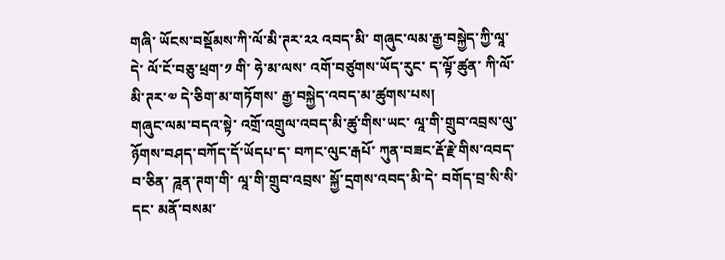གཞི་ ཡོངས་བསྡོམས་ཀི་ལོ་མི་ཊར་༢༢ འབད་མི་ གཞུང་ལམ་རྒྱ་བསྐྱེད་ཀྱི་ལཱ་དེ་ ལོ་ངོ་བཅུ་ཕྲག་༡ གི་ ཧེ་མ་ལས་ འགོ་བཙུགས་ཡོད་རུང་ ད་ལྟོ་ཚུན་ ཀི་ལོ་མི་ཊར་༧ དེ་ཅིག་མ་གཏོགས་ རྒྱ་བསྐྱེད་འབད་མ་ཚུགས་པས།
གཞུང་ལམ་བདའ་སྟེ་ འགྲོ་འགྲུལ་འབད་མི་ཚུ་གིས་ཡང་ ལཱ་གི་གྲུབ་འབྲས་ལུ་ ཉོགས་བཤད་བཀོད་དོ་ཡོདཔ་ད་ བཀང་ལུང་རྒཔོ་ ཀུན་བཟང་རྡོ་རྗེ་གིས་འབད་བ་ཅིན་ ཌཱན་ཊག་གི་ ལཱ་གི་གྲུབ་འབྲས་ སྐྱོ་དྲགས་འབད་མི་དེ་ བགོད་བྲ་སི་སི་དང་ མནོ་བསམ་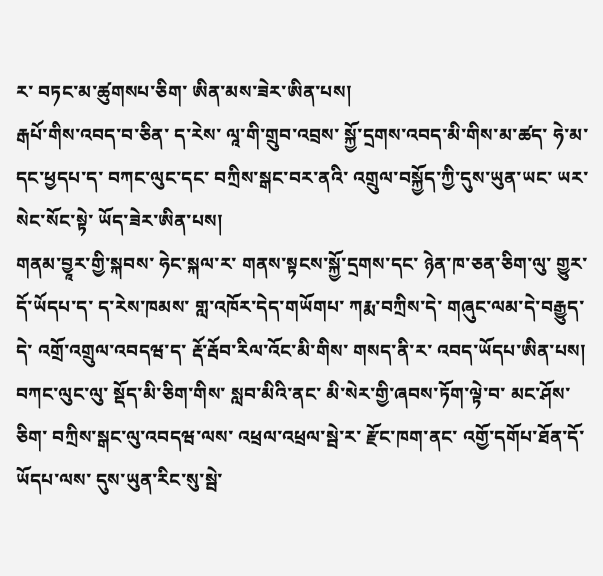ར་ བཏང་མ་ཚུགསཔ་ཅིག་ ཨིན་མས་ཟེར་ཨིན་པས།
རྒཔོ་གིས་འབད་བ་ཅིན་ ད་རེས་ ལཱ་གི་གྲུབ་འབྲས་ སྐྱོ་དྲགས་འབད་མི་གིས་མ་ཚད་ ཧེ་མ་དང་ཕྱདཔ་ད་ བཀང་ལུང་དང་ བཀྲིས་སྒང་བར་ནའི་ འགྲུལ་བསྐྱོད་ཀྱི་དུས་ཡུན་ཡང་ ཡར་སེང་སོང་སྟེ་ ཡོད་ཟེར་ཨིན་པས།
གནམ་བྱཱར་གྱི་སྐབས་ ཧེང་སྐལ་ར་ གནས་སྟངས་སྐྱོ་དྲགས་དང་ ཉེན་ཁ་ཅན་ཅིག་ལུ་ གྱུར་དོ་ཡོདཔ་ད་ ད་རེས་ཁམས་ གླ་འཁོར་དེད་གཡོགཔ་ ཀརྨ་བཀྲིས་དེ་ གཞུང་ལམ་དེ་བརྒྱུད་དེ་ འགྲོ་འགྲུལ་འབདཝ་ད་ རྡོ་རྦོབ་རིལ་འོང་མི་གིས་ གསད་ནི་ར་ འབད་ཡོདཔ་ཨིན་པས།
བཀང་ལུང་ལུ་ སྡོད་མི་ཅིག་གིས་ སླབ་མིའི་ནང་ མི་སེར་གྱི་ཞབས་ཏོག་ལྟེ་བ་ མང་ཤོས་ཅིག་ བཀྲིས་སྒང་ལུ་འབདཝ་ལས་ འཕྲལ་འཕྲལ་སྦེ་ར་ རྫོང་ཁག་ནང་ འགྱོ་དགོཔ་ཐོན་དོ་ཡོདཔ་ལས་ དུས་ཡུན་རིང་སུ་སྦེ་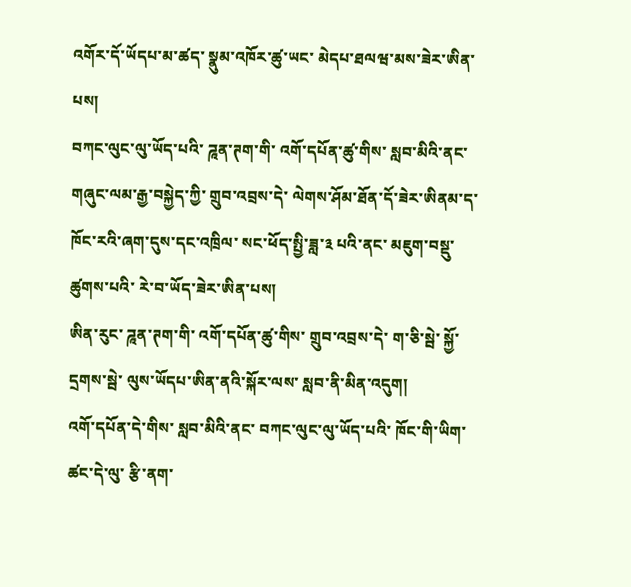འགོར་དོ་ཡོདཔ་མ་ཚད་ སྣུམ་འཁོར་ཚུ་ཡང་ མེདཔ་ཐལཝ་མས་ཟེར་ཨིན་པས།
བཀང་ལུང་ལུ་ཡོད་པའི་ ཌཱན་ཊག་གི་ འགོ་དཔོན་ཚུ་གིས་ སླབ་མིའི་ནང་ གཞུང་ལམ་རྒྱ་བསྐྱེད་ཀྱི་ གྲུབ་འབྲས་དེ་ ལེགས་ཤོམ་ཐོན་དོ་ཟེར་ཨིནམ་ད་ ཁོང་རའི་ཞག་དུས་དང་འཁྲིལ་ སང་ཕོད་སྤྱི་ཟླ་༣ པའི་ནང་ མཇུག་བསྡུ་ཚུགས་པའི་ རེ་བ་ཡོད་ཟེར་ཨིན་པས།
ཨིན་རུང་ ཌཱན་ཊག་གི་ འགོ་དཔོན་ཚུ་གིས་ གྲུབ་འབྲས་དེ་ ག་ཅི་སྦེ་ སྐྱོ་དྲགས་སྦེ་ ལུས་ཡོདཔ་ཨིན་ནའི་སྐོར་ལས་ སླབ་ནི་མིན་འདུག།
འགོ་དཔོན་དེ་གིས་ སླབ་མིའི་ནང་ བཀང་ལུང་ལུ་ཡོད་པའི་ ཁོང་གི་ཡིག་ཚང་དེ་ལུ་ རྩི་ནག་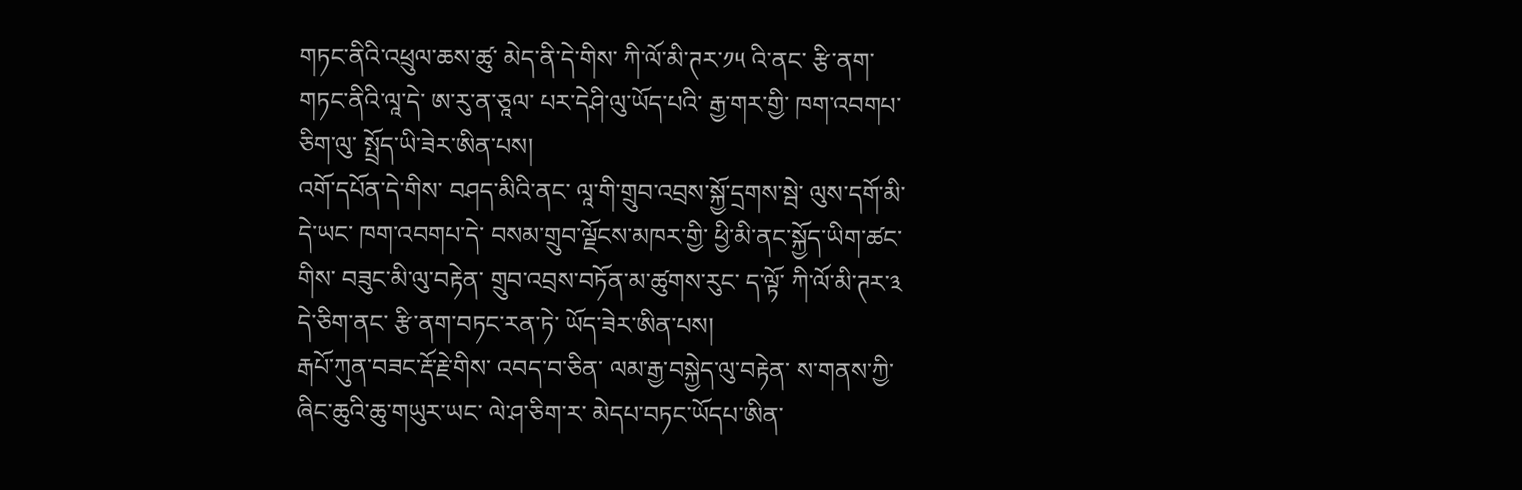གཏང་ནིའི་འཕྲུལ་ཆས་ཚུ་ མེད་ནི་དེ་གིས་ ཀི་ལོ་མི་ཊར་༡༥ འི་ནང་ རྩི་ནག་གཏང་ནིའི་ལཱ་དེ་ ཨ་རུ་ན་ཅཱལ་ པར་དེཤི་ལུ་ཡོད་པའི་ རྒྱ་གར་གྱི་ ཁག་འབགཔ་ཅིག་ལུ་ སྤྲོད་ཡི་ཟེར་ཨིན་པས།
འགོ་དཔོན་དེ་གིས་ བཤད་མིའི་ནང་ ལཱ་གི་གྲུབ་འབྲས་སྐྱོ་དྲགས་སྦེ་ ལུས་དགོ་མི་དེ་ཡང་ ཁག་འབགཔ་དེ་ བསམ་གྲུབ་ལྗོངས་མཁར་གྱི་ ཕྱི་མི་ནང་སྐྱོད་ཡིག་ཚང་གིས་ བཟུང་མི་ལུ་བརྟེན་ གྲུབ་འབྲས་བཏོན་མ་ཚུགས་རུང་ ད་ལྟོ་ ཀི་ལོ་མི་ཊར་༣ དེ་ཅིག་ནང་ རྩི་ནག་བཏང་རན་ཏེ་ ཡོད་ཟེར་ཨིན་པས།
རྒཔོ་ཀུན་བཟང་རྡོ་རྗེ་གིས་ འབད་བ་ཅིན་ ལམ་རྒྱ་བསྐྱེད་ལུ་བརྟེན་ ས་གནས་ཀྱི་ ཞིང་ཆུའི་ཆུ་གཡུར་ཡང་ ལེ་ཤ་ཅིག་ར་ མེདཔ་བཏང་ཡོདཔ་ཨིན་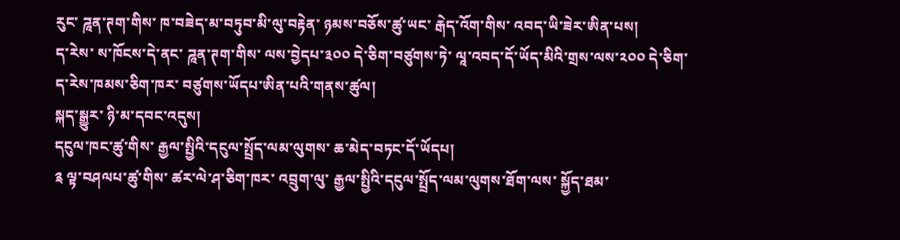རུང་ ཌཱན་ཊག་གིས་ ཁ་བཟེད་མ་བཏུབ་མི་ལུ་བརྟེན་ ཉམས་བཅོས་ཚུ་ཡང་ རྒེད་འོག་གིས་ འབད་ཡི་ཟེར་ཨིན་པས།
ད་རེས་ ས་ཁོངས་དེ་ནང་ ཌཱན་ཊག་གིས་ ལས་བྱེདཔ་༣༠༠ དེ་ཅིག་བཙུགས་ཏེ་ ལཱ་འབད་དོ་ཡོད་མིའི་གྲས་ལས་༢༠༠ དེ་ཅིག་ ད་རེས་ཁམས་ཅིག་ཁར་ བཙུགས་ཡོདཔ་ཨིན་པའི་གནས་ཚུལ།
སྐད་སྒྱུར་ ཉི་མ་དབང་འདུས།
དངུལ་ཁང་ཚུ་གིས་ རྒྱལ་སྤྱིའི་དངུལ་སྤྲོད་ལམ་ལུགས་ ཆ་མེད་བཏང་དོ་ཡོདཔ།
༉ ལྟ་བཤལཔ་ཚུ་གིས་ ཚར་ལེ་ཤ་ཅིག་ཁར་ འབྲུག་ལུ་ རྒྱལ་སྤྱིའི་དངུལ་སྤྲོད་ལམ་ལུགས་ཐོག་ལས་ སྐྱོད་ཐམ་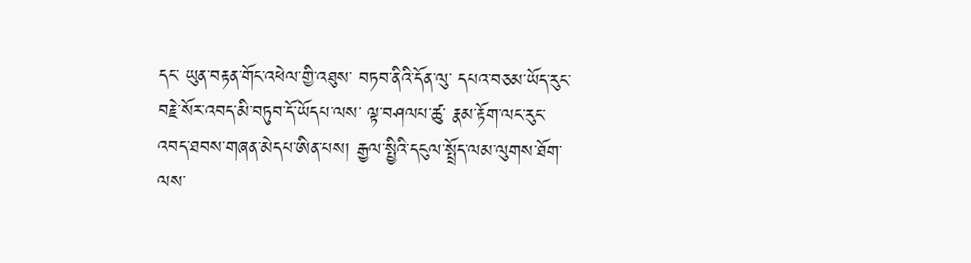དང་ ཡུན་བརྟན་གོང་འཕེལ་གྱི་འཐུས་ བཏབ་ནིའི་དོན་ལུ་ དཔའ་བཅམ་ཡོད་རུང་ བརྗེ་སོར་འབད་མི་བཏུབ་དོ་ཡོདཔ་ལས་ ལྟ་བཤལཔ་ཚུ་ རྣམ་རྟོག་ལང་རུང་ འབད་ཐབས་གཞན་མེདཔ་ཨིན་པས། རྒྱལ་སྤྱིའི་དངུལ་སྤྲོད་ལམ་ལུགས་ཐོག་ལས་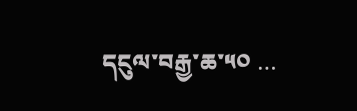དངུལ་བརྒྱ་ཆ་༥༠ …